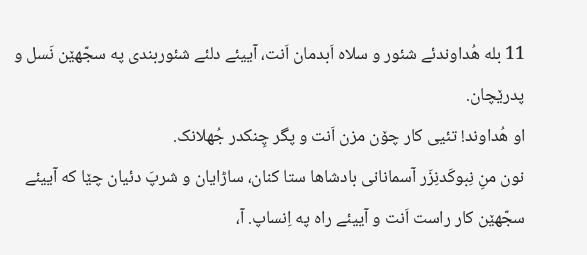11 بله هُداوندئے شئور و سلاه اَبدمان اَنت، آییئے دلئے شئوربندی په سجّهێن نَسل و پدرێچان.
او هُداوند! تئیی کار چۆن مزن اَنت و پگر چِنکدر جُهلانک.
نون منِ نِبوکَدنِزَر آسمانانی بادشاها ستا کنان، ساڑایان و شرپَ دئیان چێا که آییئے سجّهێن کار راست اَنت و آییئے راه په اِنساپ. آ،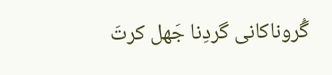گُروناکانی گردِنا جَهل کرتَ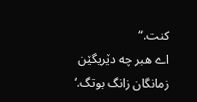کنت.“
اے هبر چه دێریگێن زمانگان زانگ بوتگ.‘